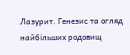Лазурит. Генезис та огляд найбільших родовищ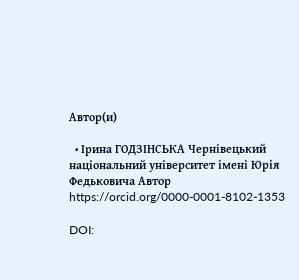Автор(и)

  • Ірина ГОДЗІНСЬКА Чернівецький національний університет імені Юрія Федьковича Автор https://orcid.org/0000-0001-8102-1353

DOI: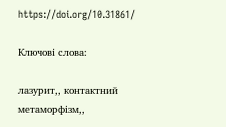https://doi.org/10.31861/

Ключові слова:

лазурит,, контактний метаморфізм,,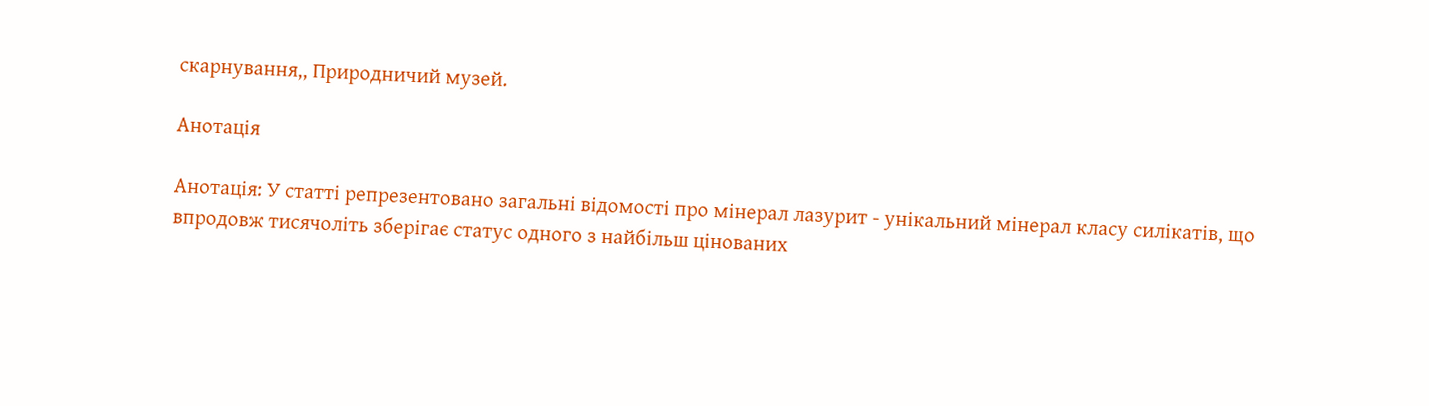скарнування,, Природничий музей.

Анотація

Анотація: У статті репрезентовано загальні відомості про мінерал лазурит - унікальний мінерал класу силікатів, що впродовж тисячоліть зберігає статус одного з найбільш цінованих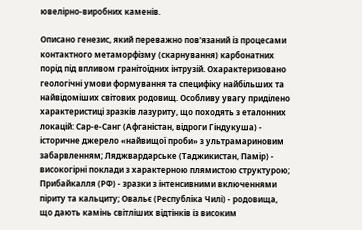ювелірно-виробних каменів.

Описано генезис, який переважно пов'язаний із процесами контактного метаморфізму (скарнування) карбонатних порід під впливом гранітоїдних інтрузій. Охарактеризовано геологічні умови формування та специфіку найбільших та найвідоміших світових родовищ. Особливу увагу приділено характеристиці зразків лазуриту, що походять з еталонних локацій: Сар-е-Санг (Афганістан, відроги Гіндукуша) - історичне джерело «найвищої проби» з ультрамариновим забарвленням; Ляджвардарське (Таджикистан, Памір) - високогірні поклади з характерною плямистою структурою; Прибайкалля (РФ) - зразки з інтенсивними включеннями піриту та кальциту; Овальє (Республіка Чилі) - родовища, що дають камінь світліших відтінків із високим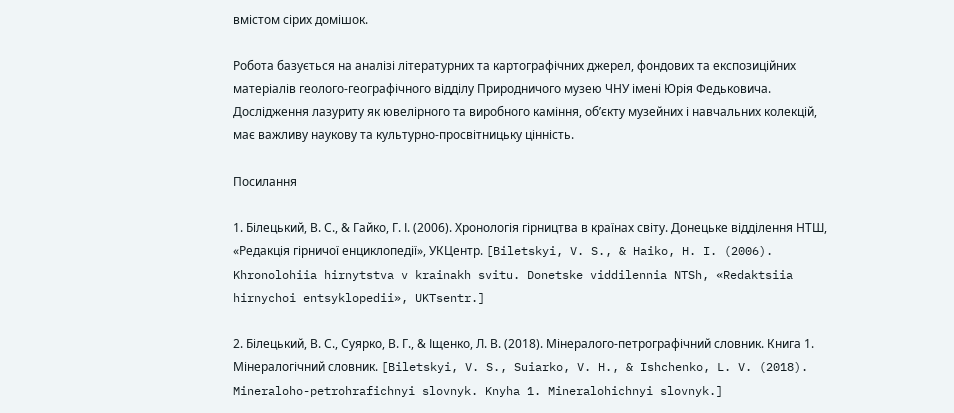вмістом сірих домішок.

Робота базується на аналізі літературних та картографічних джерел, фондових та експозиційних матеріалів геолого-географічного відділу Природничого музею ЧНУ імені Юрія Федьковича. Дослідження лазуриту як ювелірного та виробного каміння, об’єкту музейних і навчальних колекцій, має важливу наукову та культурно-просвітницьку цінність.

Посилання

1. Білецький, В. С., & Гайко, Г. І. (2006). Хронологія гірництва в країнах світу. Донецьке відділення НТШ, «Редакція гірничої енциклопедії», УКЦентр. [Biletskyi, V. S., & Haiko, H. I. (2006). Khronolohiia hirnytstva v krainakh svitu. Donetske viddilennia NTSh, «Redaktsiia hirnychoi entsyklopedii», UKTsentr.]

2. Білецький, В. С., Суярко, В. Г., & Іщенко, Л. В. (2018). Мінералого-петрографічний словник. Книга 1. Мінералогічний словник. [Biletskyi, V. S., Suiarko, V. H., & Ishchenko, L. V. (2018). Mineraloho-petrohrafichnyi slovnyk. Knyha 1. Mineralohichnyi slovnyk.]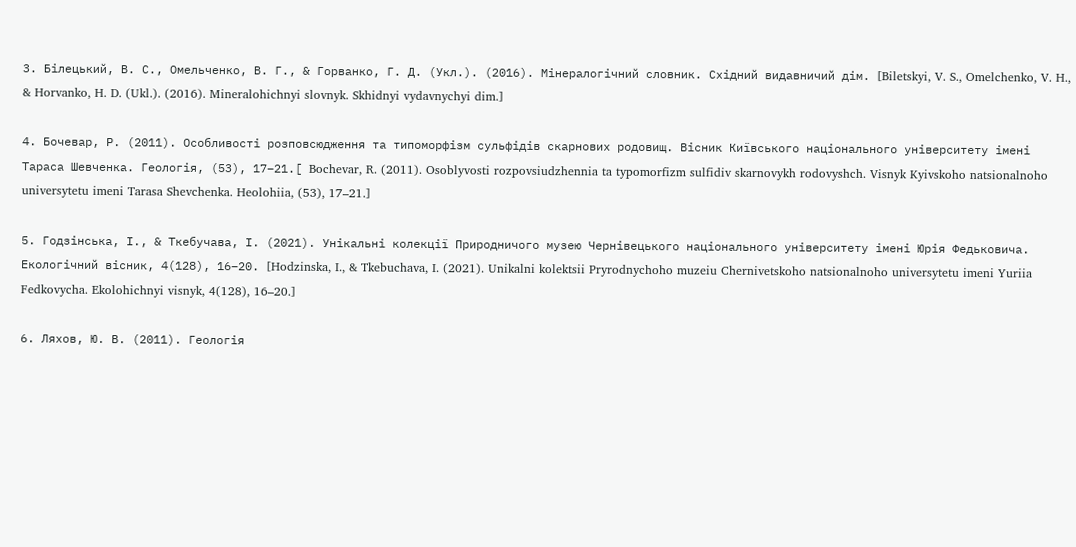3. Білецький, В. С., Омельченко, В. Г., & Горванко, Г. Д. (Укл.). (2016). Мінералогічний словник. Східний видавничий дім. [Biletskyi, V. S., Omelchenko, V. H., & Horvanko, H. D. (Ukl.). (2016). Mineralohichnyi slovnyk. Skhidnyi vydavnychyi dim.]

4. Бочевар, Р. (2011). Особливості розповсюдження та типоморфізм сульфідів скарнових родовищ. Вісник Київського національного університету імені Тараса Шевченка. Геологія, (53), 17–21.[ Bochevar, R. (2011). Osoblyvosti rozpovsiudzhennia ta typomorfizm sulfidiv skarnovykh rodovyshch. Visnyk Kyivskoho natsionalnoho universytetu imeni Tarasa Shevchenka. Heolohiia, (53), 17–21.]

5. Годзінська, І., & Ткебучава, І. (2021). Унікальні колекції Природничого музею Чернівецького національного університету імені Юрія Федьковича. Екологічний вісник, 4(128), 16–20. [Hodzinska, I., & Tkebuchava, I. (2021). Unikalni kolektsii Pryrodnychoho muzeiu Chernivetskoho natsionalnoho universytetu imeni Yuriia Fedkovycha. Ekolohichnyi visnyk, 4(128), 16–20.]

6. Ляхов, Ю. В. (2011). Геологія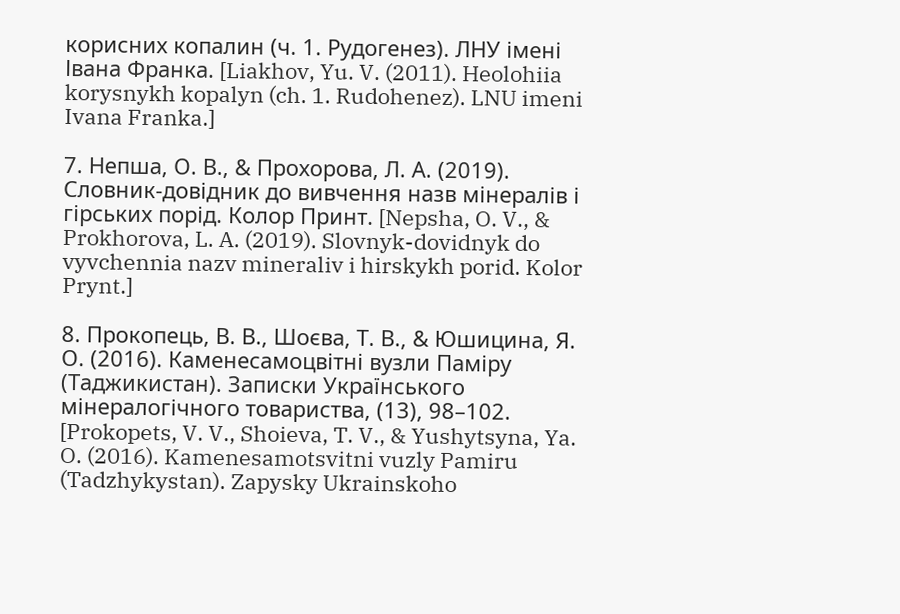корисних копалин (ч. 1. Рудогенез). ЛНУ імені Івана Франка. [Liakhov, Yu. V. (2011). Heolohiia korysnykh kopalyn (ch. 1. Rudohenez). LNU imeni Ivana Franka.]

7. Непша, О. В., & Прохорова, Л. А. (2019). Словник-довідник до вивчення назв мінералів і гірських порід. Колор Принт. [Nepsha, O. V., & Prokhorova, L. A. (2019). Slovnyk-dovidnyk do vyvchennia nazv mineraliv i hirskykh porid. Kolor Prynt.]

8. Прокопець, В. В., Шоєва, Т. В., & Юшицина, Я. О. (2016). Каменесамоцвітні вузли Паміру (Таджикистан). Записки Українського мінералогічного товариства, (13), 98–102. [Prokopets, V. V., Shoieva, T. V., & Yushytsyna, Ya. O. (2016). Kamenesamotsvitni vuzly Pamiru (Tadzhykystan). Zapysky Ukrainskoho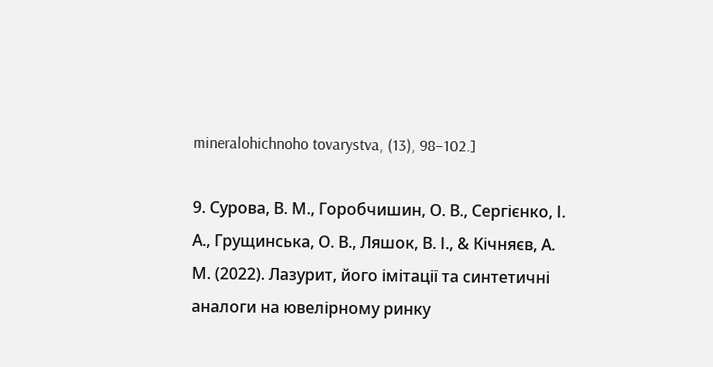mineralohichnoho tovarystva, (13), 98–102.]

9. Сурова, В. М., Горобчишин, О. В., Сергієнко, І. А., Грущинська, О. В., Ляшок, В. І., & Кічняєв, А. М. (2022). Лазурит, його імітації та синтетичні аналоги на ювелірному ринку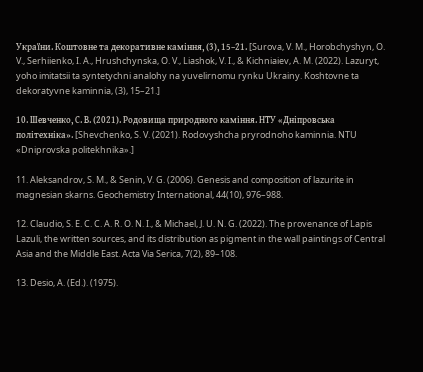України. Коштовне та декоративне каміння, (3), 15–21. [Surova, V. M., Horobchyshyn, O. V., Serhiienko, I. A., Hrushchynska, O. V., Liashok, V. I., & Kichniaiev, A. M. (2022). Lazuryt, yoho imitatsii ta syntetychni analohy na yuvelirnomu rynku Ukrainy. Koshtovne ta dekoratyvne kaminnia, (3), 15–21.]

10. Шевченко, С. В. (2021). Родовища природного каміння. НТУ «Дніпровська політехніка». [Shevchenko, S. V. (2021). Rodovyshcha pryrodnoho kaminnia. NTU «Dniprovska politekhnika».]

11. Aleksandrov, S. M., & Senin, V. G. (2006). Genesis and composition of lazurite in magnesian skarns. Geochemistry International, 44(10), 976–988.

12. Claudio, S. E. C. C. A. R. O. N. I., & Michael, J. U. N. G. (2022). The provenance of Lapis Lazuli, the written sources, and its distribution as pigment in the wall paintings of Central Asia and the Middle East. Acta Via Serica, 7(2), 89–108.

13. Desio, A. (Ed.). (1975).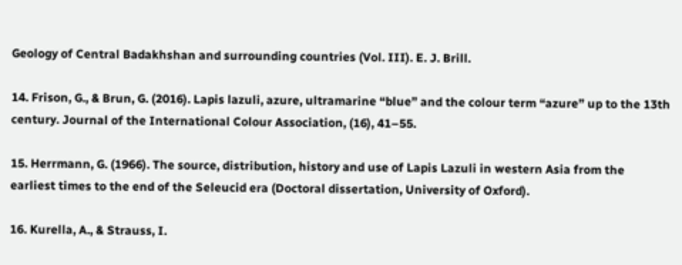Geology of Central Badakhshan and surrounding countries (Vol. III). E. J. Brill.

14. Frison, G., & Brun, G. (2016). Lapis lazuli, azure, ultramarine “blue” and the colour term “azure” up to the 13th century. Journal of the International Colour Association, (16), 41–55.

15. Herrmann, G. (1966). The source, distribution, history and use of Lapis Lazuli in western Asia from the earliest times to the end of the Seleucid era (Doctoral dissertation, University of Oxford).

16. Kurella, A., & Strauss, I.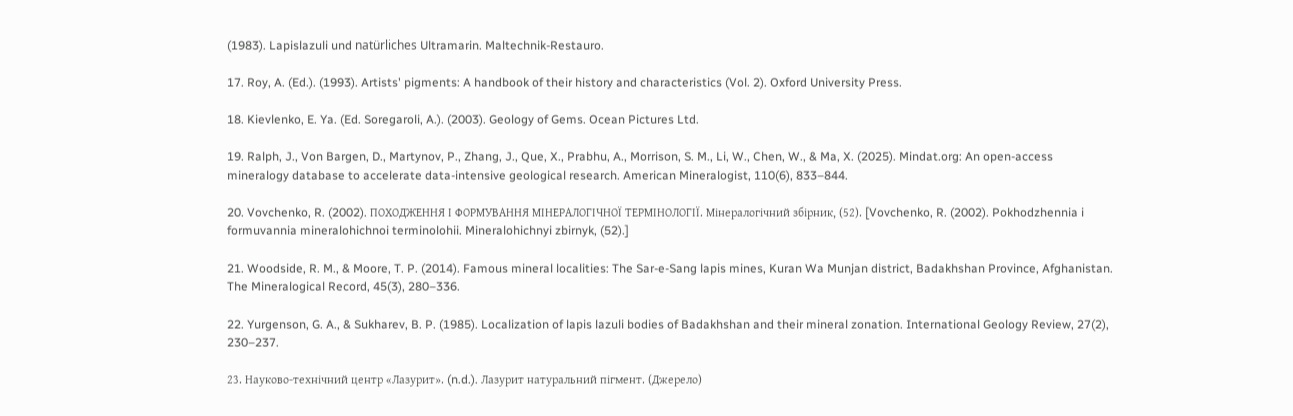(1983). Lapislazuli und natürliches Ultramarin. Maltechnik-Restauro.

17. Roy, A. (Ed.). (1993). Artists' pigments: A handbook of their history and characteristics (Vol. 2). Oxford University Press.

18. Kievlenko, E. Ya. (Ed. Soregaroli, A.). (2003). Geology of Gems. Ocean Pictures Ltd.

19. Ralph, J., Von Bargen, D., Martynov, P., Zhang, J., Que, X., Prabhu, A., Morrison, S. M., Li, W., Chen, W., & Ma, X. (2025). Mindat.org: An open-access mineralogy database to accelerate data-intensive geological research. American Mineralogist, 110(6), 833–844.

20. Vovchenko, R. (2002). ПОХОДЖЕННЯ І ФОРМУВАННЯ МІНЕРАЛОГІЧНОЇ ТЕРМІНОЛОГІЇ. Мінералогічний збірник, (52). [Vovchenko, R. (2002). Pokhodzhennia i formuvannia mineralohichnoi terminolohii. Mineralohichnyi zbirnyk, (52).]

21. Woodside, R. M., & Moore, T. P. (2014). Famous mineral localities: The Sar-e-Sang lapis mines, Kuran Wa Munjan district, Badakhshan Province, Afghanistan. The Mineralogical Record, 45(3), 280–336.

22. Yurgenson, G. A., & Sukharev, B. P. (1985). Localization of lapis lazuli bodies of Badakhshan and their mineral zonation. International Geology Review, 27(2), 230–237.

23. Науково-технічний центр «Лазурит». (n.d.). Лазурит натуральний пігмент. (Джерело)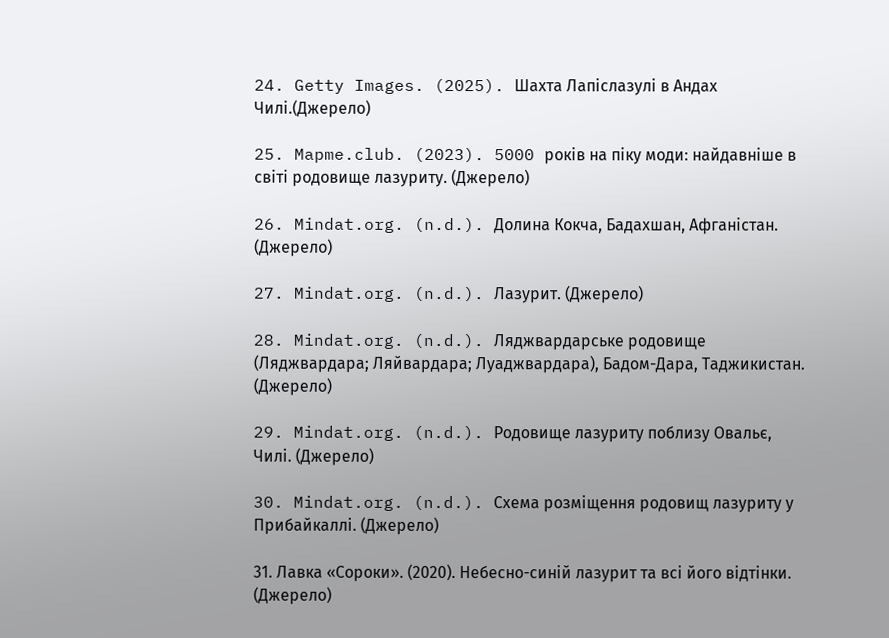24. Getty Images. (2025). Шахта Лапіслазулі в Андах Чилі.(Джерело)

25. Mapme.club. (2023). 5000 років на піку моди: найдавніше в світі родовище лазуриту. (Джерело)

26. Mindat.org. (n.d.). Долина Кокча, Бадахшан, Афганістан. (Джерело)

27. Mindat.org. (n.d.). Лазурит. (Джерело)

28. Mindat.org. (n.d.). Ляджвардарське родовище (Ляджвардара; Ляйвардара; Луаджвардара), Бадом-Дара, Таджикистан. (Джерело)

29. Mindat.org. (n.d.). Родовище лазуриту поблизу Овальє, Чилі. (Джерело)

30. Mindat.org. (n.d.). Схема розміщення родовищ лазуриту у Прибайкаллі. (Джерело)

31. Лавка «Сороки». (2020). Небесно-синій лазурит та всі його відтінки. (Джерело)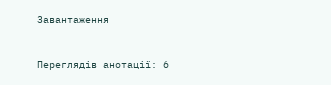Завантаження


Переглядів анотації: 6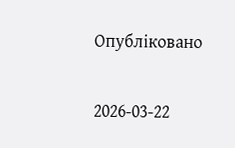Опубліковано

2026-03-22